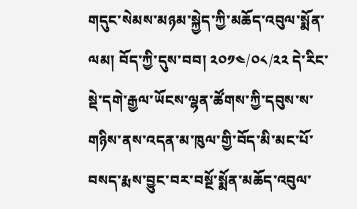གདུང་སེམས་མཉམ་སྐྱེད་ཀྱི་མཆོད་འབུལ་སྨོན་ལམ། བོད་ཀྱི་དུས་བབ། ༢༠༡༤/༠༨/༢༢ དེ་རིང་སྡེ་དགེ་རྒྱལ་ཡོངས་ལྷན་ཚོགས་ཀྱི་དབུས་ས་གཉིས་ནས་འདན་མ་ཁུལ་གྱི་བོད་མི་མང་པོ་བསད་རྨས་བྱུང་བར་བསྔོ་སྨོན་མཆོད་འབུལ་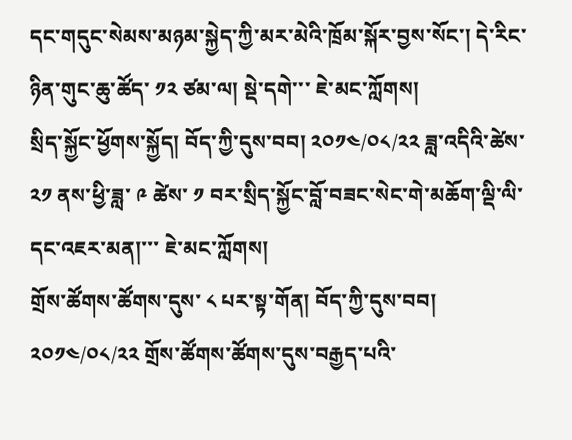དང་གདུང་སེམས་མཉམ་སྐྱེད་ཀྱི་མར་མེའི་ཁྲོམ་སྐོར་བྱས་སོང་། དེ་རིང་ཉིན་གུང་ཆུ་ཚོད་ ༡༢ ཙམ་ལ། སྡེ་དགེ་་་ ཇེ་མང་ཀློགས།
སྲིད་སྐྱོང་ཕྱོགས་སྐྱོད། བོད་ཀྱི་དུས་བབ། ༢༠༡༤/༠༨/༢༢ ཟླ་འདིའི་ཚེས་ ༢༡ ནས་ཕྱི་ཟླ་ ༩ ཚེས་ ༡ བར་སྲིད་སྐྱོང་བློ་བཟང་སེང་གེ་མཆོག་ལྡི་ལི་དང་འཇར་མན།་་་ ཇེ་མང་ཀློགས།
གྲོས་ཚོགས་ཚོགས་དུས་ ༨ པར་སྟ་གོན། བོད་ཀྱི་དུས་བབ། ༢༠༡༤/༠༨/༢༢ གྲོས་ཚོགས་ཚོགས་དུས་བརྒྱད་པའི་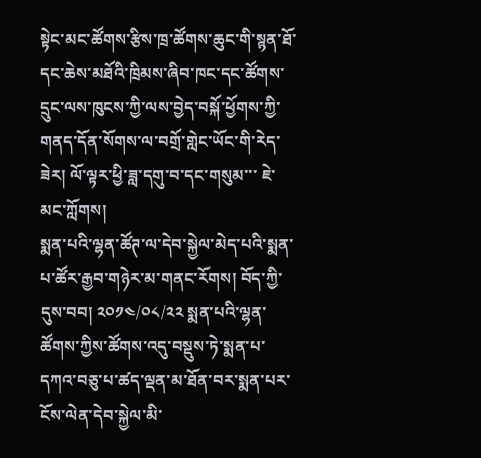སྟེང་མང་ཚོགས་རྩིས་ཁྲ་ཚོགས་ཆུང་གི་སྙན་ཐོ་དང་ཆེས་མཐོའི་ཁྲིམས་ཞིབ་ཁང་དང་ཚོགས་དྲུང་ལས་ཁུངས་ཀྱི་ལས་བྱེད་བསྐོ་ཕྱོགས་ཀྱི་གནད་དོན་སོགས་ལ་བགྲོ་གླེང་ཡོང་གི་རེད་ཟེར། ལོ་ལྟར་ཕྱི་ཟླ་དགུ་བ་དང་གསུམ་་་ ཇེ་མང་ཀློགས།
སྨན་པའི་ལྷན་ཚོཊ་ལ་དེབ་སྐྱེལ་མེད་པའི་སྨན་པ་ཚོར་རྒྱབ་གཉེར་མ་གནང་རོགས། བོད་ཀྱི་དུས་བབ། ༢༠༡༤/༠༨/༢༢ སྨན་པའི་ལྷན་ཚོགས་ཀྱིས་ཚོགས་འདུ་བསྡུས་ཏེ་སྨན་པ་དཀའ་བཅུ་པ་ཚད་ལྡན་མ་ཐོན་བར་སྨན་པར་ངོས་ལེན་དེབ་སྐྱེལ་མི་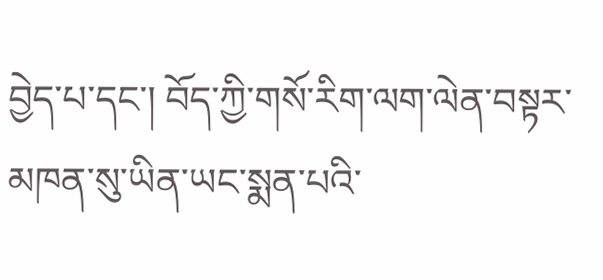བྱེད་པ་དང་། བོད་ཀྱི་གསོ་རིག་ལག་ལེན་བསྟར་མཁན་སུ་ཡིན་ཡང་སྨན་པའི་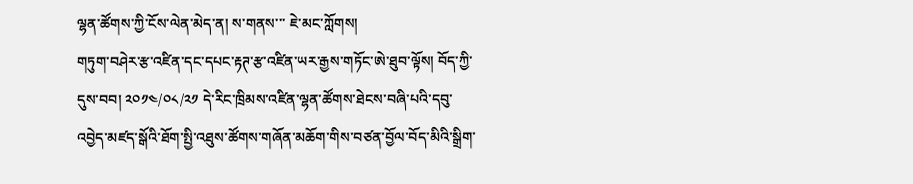ལྷན་ཚོགས་ཀྱི་ངོས་ལེན་མེད་ན། ས་གནས་་་ ཇེ་མང་ཀློགས།
གཏུག་བཤེར་རྩ་འཛིན་དང་དཔང་རྟཊ་རྩ་འཛིན་ཡར་རྒྱས་གཏོང་ཨེ་ཐུབ་ལྟོས། བོད་ཀྱི་དུས་བབ། ༢༠༡༤/༠༨/༢༡ དེ་རིང་ཁྲིམས་འཛིན་ལྷན་ཚོགས་ཐེངས་བཞི་པའི་དབུ་འབྱེད་མཛད་སྒོའི་ཐོག་སྤྱི་འཐུས་ཚོགས་གཞོན་མཆོག་གིས་བཙན་བྱོལ་བོད་མིའི་སྒྲིག་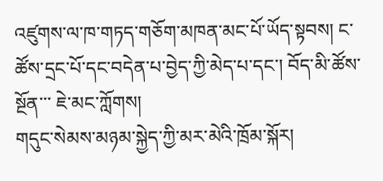འཛུགས་ལ་ཁ་གཏད་གཅོག་མཁན་མང་པོ་ཡོད་སྟབས། ང་ཚོས་དྲང་པོ་དང་བདེན་པ་བྱེད་ཀྱི་མེད་པ་དང་། བོད་མི་ཚོས་སྔོན་་་ ཇེ་མང་ཀློགས།
གདུང་སེམས་མཉམ་སྐྱེད་ཀྱི་མར་མེའི་ཁྲོམ་སྐོར།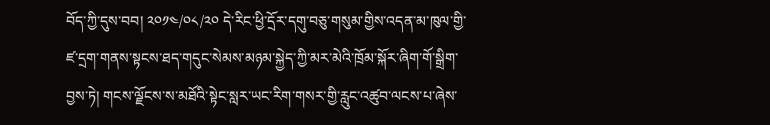བོད་ཀྱི་དུས་བབ། ༢༠༡༤/༠༨/༢༠ དེ་རིང་ཕྱི་དྲོར་དགུ་བཅུ་གསུམ་གྱིས་འདན་མ་ཁུལ་གྱི་ཛ་དྲག་གནས་སྟངས་ཐད་གདུང་སེམས་མཉམ་སྐྱེད་ཀྱི་མར་མེའི་ཁྲོམ་སྐོར་ཞིག་གོ་སྒྲིག་བྱས་ཏེ། གངས་ལྗོངས་ས་མཐོའི་སྟེང་སླར་ཡང་རིག་གསར་གྱི་རླུང་འཚུབ་ལངས་པ་ཞེས་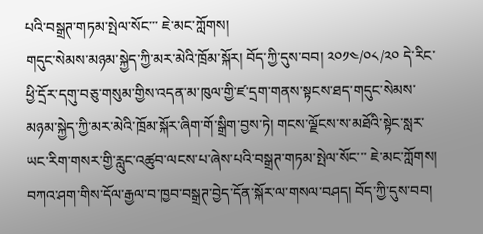པའི་བསྒྲཊ་གཏམ་སྤེལ་སོང་་་ ཇེ་མང་ཀློགས།
གདུང་སེམས་མཉམ་སྐྱེད་ཀྱི་མར་མེའི་ཁྲོམ་སྐོར། བོད་ཀྱི་དུས་བབ། ༢༠༡༤/༠༨/༢༠ དེ་རིང་ཕྱི་དྲོར་དགུ་བཅུ་གསུམ་གྱིས་འདན་མ་ཁུལ་གྱི་ཛ་དྲག་གནས་སྟངས་ཐད་གདུང་སེམས་མཉམ་སྐྱེད་ཀྱི་མར་མེའི་ཁྲོམ་སྐོར་ཞིག་གོ་སྒྲིག་བྱས་ཏེ། གངས་ལྗོངས་ས་མཐོའི་སྟེང་སླར་ཡང་རིག་གསར་གྱི་རླུང་འཚུབ་ལངས་པ་ཞེས་པའི་བསྒྲཊ་གཏམ་སྤེལ་སོང་་་ ཇེ་མང་ཀློགས།
བཀའ་ཤག་གིས་དོལ་རྒྱལ་བ་ཁྱབ་བསྒྲཊ་བྱེད་དོན་སྐོར་ལ་གསལ་བཤད། བོད་ཀྱི་དུས་བབ།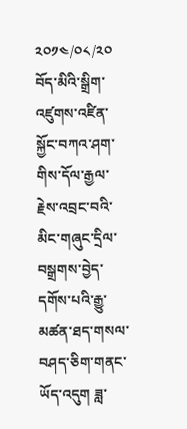༢༠༡༤/༠༨/༢༠ བོད་མིའི་སྒྲིག་འཛུགས་འཛིན་སྐྱོང་བཀའ་ཤག་གིས་དོལ་རྒྱལ་རྗེས་འབྲང་བའི་མིང་གཞུང་དྲིལ་བསྒྲགས་བྱེད་དགོས་པའི་རྒྱུ་མཚན་ཐད་གསལ་བཤད་ཅིག་གནང་ཡོད་འདུག ཟླ་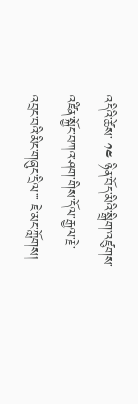འདིའི་ཚེས་ ༡༤ ཉིན་བོད་མིའི་སྒྲིག་འཛུགས་འཛིན་སྐྱོང་བཀའ་ཤག་གིས་དོལ་རྒྱལ་རྗེ་འབྲང་བའི་མིང་གཞུང་དྲིལ་་་ ཇེ་མང་ཀློགས།